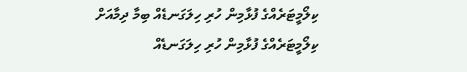ކިލޯމީޓަރެއްގެ ފުޅާމިން ހުރި ހިލަގަނޑެއް ބިމާ ދިމާއަށް
ކިލޯމީޓަރެއްގެ ފުޅާމިން ހުރި ހިލަގަނޑެއް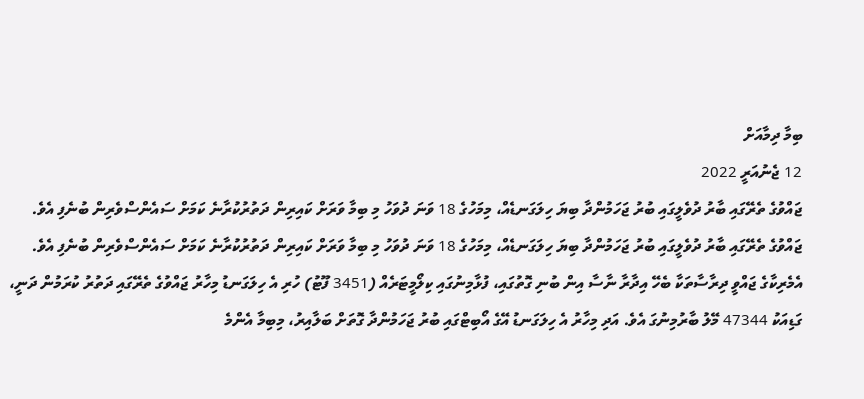ބިމާ ދިމާއަށް
12 ޖެނުއަރީ 2022
ޖައްވުގެ ތެރޭގައި ބާރު ދުވެލީގައި ބުރު ޖަހަމުންދާ ބިޔަ ހިލަގަނޑެއް، މިމަހުގެ 18 ވަނަ ދުވަހު މި ބިމާ ވަރަށް ކައިރިން ދަތުރުކުރާނެ ކަމަށް ސައެންސްވެރިން ބުނެފި އެވެ.
ޖައްވުގެ ތެރޭގައި ބާރު ދުވެލީގައި ބުރު ޖަހަމުންދާ ބިޔަ ހިލަގަނޑެއް، މިމަހުގެ 18 ވަނަ ދުވަހު މި ބިމާ ވަރަށް ކައިރިން ދަތުރުކުރާނެ ކަމަށް ސައެންސްވެރިން ބުނެފި އެވެ.
އެމެރިކާގެ ޖައްވީ ދިރާސާތަކާ ބެހޭ އިދާރާ ނާސާ އިން ބުނި ގޮތުގައި، ފުޅާމިނުގައި ކިލޯމީޓަރެއް (3451 ފޫޓު) ހުރި އެ ހިލަގަނޑު މިހާރު ޖައްވުގެ ތެރޭގައި ދަތުރު ކުރަމުން ދަނީ، ގަޑިއަކު 47344 މޭލު ބާރުމިނުގަ އެވެ. އަދި މިހާރު އެ ހިލަގަނޑު އޭގެ އޯބިޓްގައި ބުރު ޖަހަމުންދާ ގޮތަށް ބަލާއިރު، މިބިމާ އެންމެ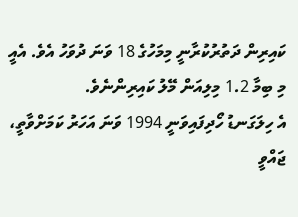ކައިރިން ދަތުރުކުރާނީ މިމަހުގެ 18 ވަނަ ދުވަހު އެވެ. އެއީ މި ބިމާ 1.2 މިލިއަން މޭލު ކައިރިންނެވެ.
އެ ހިލަގަނޑު ހޯދިފައިވަނީ 1994 ވަނަ އަހަރު ކަމަށްވާތީ، ޖައްވީ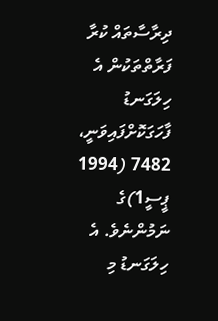ދިރާސާތައް ކުރާ ފަރާތްތަކުން އެ ހިލަގަނޑު ފާހަގަކޮށްފައިވަނީ، 7482 (1994 ޕީސީ1)ގެ ނަމުންނެވެ. އެ ހިލަގަނޑު މި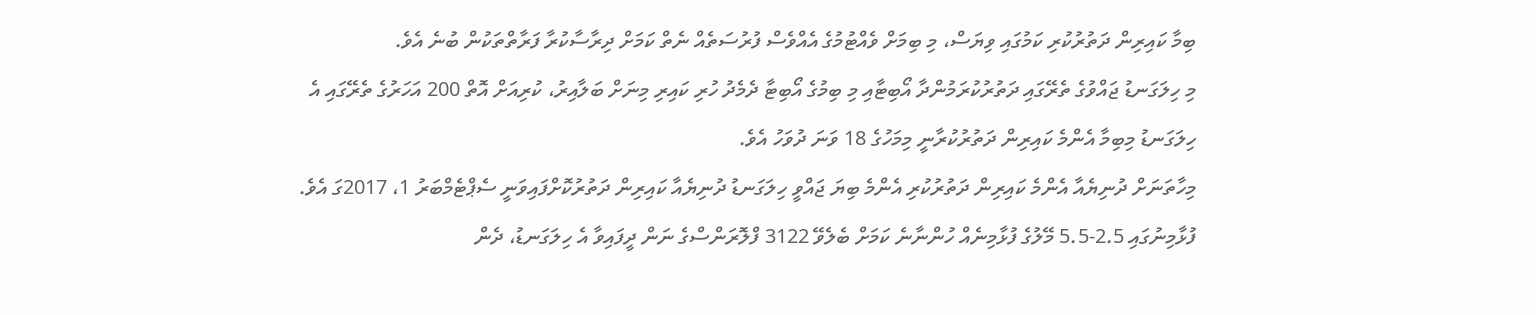ބިމާ ކައިރިން ދަތުރުކުރި ކަމުގައި ވިޔަސް، މި ބިމަށް ވެއްޓުމުގެ އެއްވެސް ފުރުސަތެއް ނެތް ކަމަށް ދިރާސާކުރާ ފަރާތްތަކުން ބުނެ އެވެ.
މި ހިލަގަނޑު ޖައްވުގެ ތެރޭގައި ދަތުރުކުރަމުންދާ އޯބިޓާއި މި ބިމުގެ އޯބިޓާ ދެމެދު ހުރި ކައިރި މިނަށް ބަލާއިރު، ކުރިއަށް އޮތް 200 އަހަރުގެ ތެރޭގައި އެ ހިލަގަނޑު މިބިމާ އެންމެ ކައިރިން ދަތުރުކުރާނީ މިމަހުގެ 18 ވަނަ ދުވަހު އެވެ.
މިހާތަނަށް ދުނިޔެއާ އެންމެ ކައިރިން ދަތުރުކުރި އެންމެ ބިޔަ ޖައްވީ ހިލަގަނޑު ދުނިޔެއާ ކައިރިން ދަތުރުކޮށްފައިވަނީ ސެޕްޓެމްބަރު 1، 2017ގަ އެވެ. ފުޅާމިނުގައި 2.5-5.5 މޭލުގެ ފުޅާމިނެއް ހުންނާނެ ކަމަށް ބެލެވޭ 3122 ފްލޮރަންސްގެ ނަން ދީފައިވާ އެ ހިލަގަނޑު، ދެން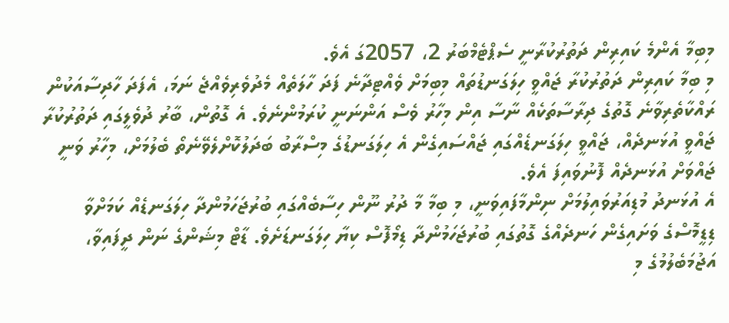މިބިމާ އެންމެ ކައިރިން ދަތުރުކުރާނީ ސެޕްޓެމްބަރު 2، 2057ގަ އެވެ.
މި ބިމާ ކައިރިން ދަތުރުކުރާ ޖައްވީ ހިލަގަނޑުތައް މިބިމަށް ވެއްޓިދާނެ ފަދަ ހާލަތެއް މެދުވެރިވެއްޖެ ނަމަ، އެފަދަ ހާދިސާއަކުން ރައްކާތެރިވާނެ ގޮތުގެ ދިރާސާތަކެއް ނާސާ އިން މިހާރު ވެސް އަންނަނީ ކުރަމުންނެވެ. އެ ގޮތުން، ބާރު ދުވެލީގައި ދަތުރުކުރާ ޖައްވީ އުޅަނދެއް، ޖައްވީ ހިލަގަނޑެއްގައި ޖައްސައިގެން އެ ހިލަގަނޑުގެ މިސްރާބު ބަދަލުކޮށްލެވޭނެތޯ ބެލުމަށް، މިހާރު ވަނީ ޖައްވަށް އުޅަނދެއް ފޮނުވައިފަ އެވެ.
އެ އުޅަނދު މުޑިއަރުވައިލުމަށް ނިންމާފައިވަނީ، މި ބިމާ މާ ދުރު ނޫން ހިސާބެއްގައި ބުރުޖަހަމުންދާ ހިލަގަނޑެއް ކަމަށްވާ ޑިޑީމޮސްގެ ވަށައިގެން ހަނދެއްގެ ގޮތުގައި ބުރުޖަހަމުންދާ ޑިމޯފޮސް ކިޔާ ހިލަގަނޑަށެވެ. ޑާޓް މިޝަންގެ ނަން ދީފައިވާ، އަޖުމަބެލުމުގެ މި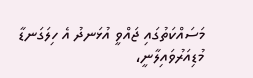މަސައްކަތުގައި ޖައްވީ އުޅަނދު އެ ހިލަގަނޑާ މުޑިއަރުވައިލާނީ،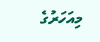މިއަހަރުގެ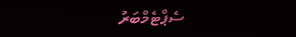ސެޕްޓެމްބަރު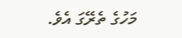މަހުގެ ތެރޭގަ އެވެ.